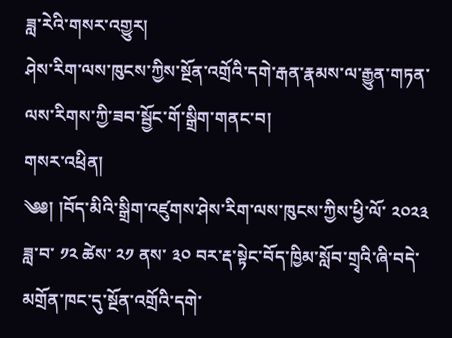ཟླ་རེའི་གསར་འགྱུར།
ཤེས་རིག་ལས་ཁུངས་ཀྱིས་སྔོན་འགྲོའི་དགེ་རྒན་རྣམས་ལ་རྒྱུན་གཏན་ལས་རིགས་ཀྱི་ཟབ་སྦྱོང་གོ་སྒྲིག་གནང་བ།
གསར་འཕྲིན།
༄༅། །བོད་མིའི་སྒྲིག་འཛུགས་ཤེས་རིག་ལས་ཁུངས་ཀྱིས་ཕྱི་ལོ་ ༢༠༢༣ ཟླ་བ་ ༡༢ ཚེས་ ༢༡ ནས་ ༣༠ བར་རྡ་སྟེང་བོད་ཁྱིམ་སློབ་གྲྭའི་ཞི་བདེ་མགྲོན་ཁང་དུ་སྔོན་འགྲོའི་དགེ་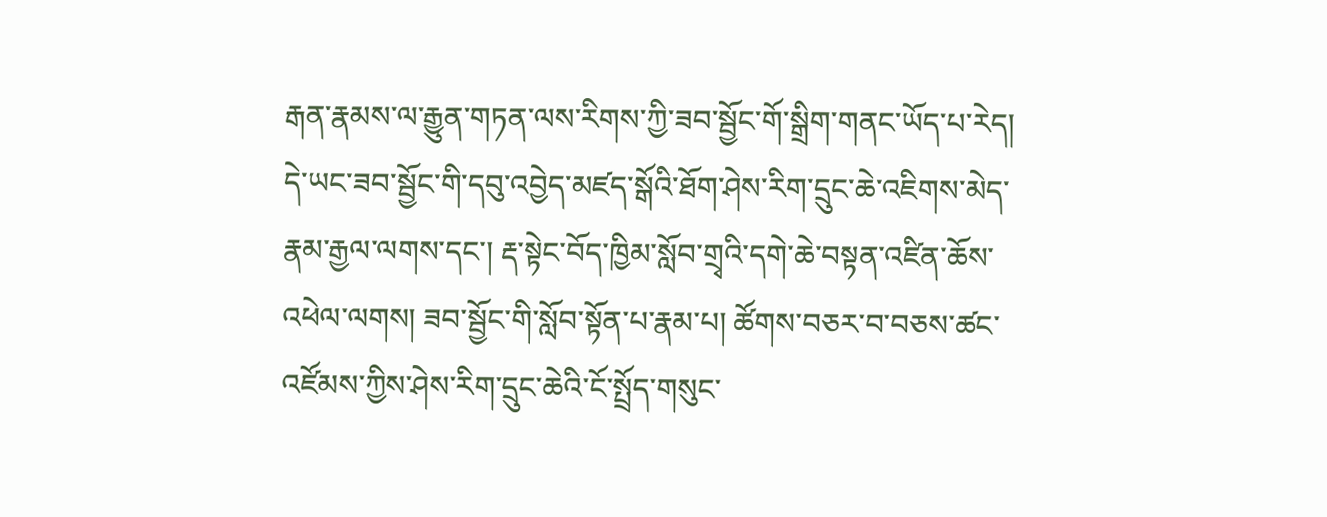རྒན་རྣམས་ལ་རྒྱུན་གཏན་ལས་རིགས་ཀྱི་ཟབ་སྦྱོང་གོ་སྒྲིག་གནང་ཡོད་པ་རེད།
དེ་ཡང་ཟབ་སྦྱོང་གི་དབུ་འབྱེད་མཛད་སྒོའི་ཐོག་ཤེས་རིག་དྲུང་ཆེ་འཇིགས་མེད་རྣམ་རྒྱལ་ལགས་དང་། རྡ་སྟེང་བོད་ཁྱིམ་སློབ་གྲྭའི་དགེ་ཆེ་བསྟན་འཛིན་ཆོས་འཕེལ་ལགས། ཟབ་སྦྱོང་གི་སློབ་སྟོན་པ་རྣམ་པ། ཚོགས་བཅར་བ་བཅས་ཚང་འཛོམས་ཀྱིས་ཤེས་རིག་དྲུང་ཆེའི་ངོ་སྤྲོད་གསུང་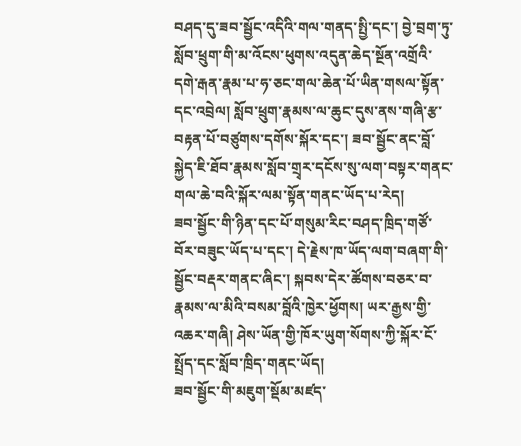བཤད་དུ་ཟབ་སྦྱོང་འདིའི་གལ་གནད་སྤྱི་དང་། བྱེ་བྲག་ཏུ་སློབ་ཕྲུག་གི་མ་འོངས་ཕུགས་འདུན་ཆེད་སྔོན་འགྲོའི་དགེ་རྒན་རྣམ་པ་ཧ་ཅང་གལ་ཆེན་པོ་ཡིན་གསལ་སྟོན་དང་འབྲེལ། སློབ་ཕྲུག་རྣམས་ལ་ཆུང་དུས་ནས་གཞི་རྩ་བརྟན་པོ་བཙུགས་དགོས་སྐོར་དང་། ཟབ་སྦྱོང་ནང་བློ་སྐྱེད་ཇི་ཐོབ་རྣམས་སློབ་གྲྭར་དངོས་སུ་ལག་བསྟར་གནང་གལ་ཆེ་བའི་སྐོར་ལམ་སྟོན་གནང་ཡོད་པ་རེད།
ཟབ་སྦྱོང་གི་ཉིན་དང་པོ་གསུམ་རིང་བཤད་ཁྲིད་གཙོ་བོར་བཟུང་ཡོད་པ་དང་། དེ་རྗེས་ཁ་ཡོད་ལག་བཞག་གི་སྦྱོང་བརྡར་གནང་ཞིང་། སྐབས་དེར་ཚོགས་བཅར་བ་རྣམས་ལ་མིའི་བསམ་བློའི་ཁྱེར་ཕྱོགས། ཡར་རྒྱས་གྱི་འཆར་གཞི། ཤེས་ཡོན་གྱི་ཁོར་ཡུག་སོགས་ཀྱི་སྐོར་ངོ་སྤྲོད་དང་སློབ་ཁྲིད་གནང་ཡོད།
ཟབ་སྦྱོང་གི་མཇུག་སྡོམ་མཛད་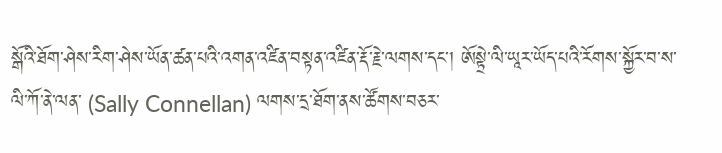སྒོའི་ཐོག་ཤེས་རིག་ཤེས་ཡོན་ཚན་པའི་འགན་འཛིན་བསྟན་འཛིན་རྡོ་རྗེ་ལགས་དང་། ཨོསྟྲེ་ལི་ཡཱར་ཡོད་པའི་རོགས་སྐྱོར་བ་ས་ལི་ཀོ་ནེ་ལན་ (Sally Connellan) ལགས་དྲ་ཐོག་ནས་ཚོགས་བཅར་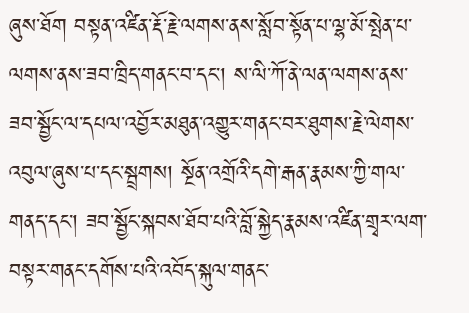ཞུས་ཐོག བསྟན་འཛིན་རྡོ་རྗེ་ལགས་ནས་སློབ་སྟོན་པ་ལྷ་མོ་སྤེན་པ་ལགས་ནས་ཟབ་ཁྲིད་གནང་བ་དང་། ས་ལི་ཀོ་ནེ་ལན་ལགས་ནས་ཟབ་སྦྱོང་ལ་དཔལ་འབྱོར་མཐུན་འགྱུར་གནང་བར་ཐུགས་རྗེ་ལེགས་འབུལ་ཞུས་པ་དང་སྦྲགས། སྔོན་འགྲོའི་དགེ་རྒན་རྣམས་ཀྱི་གལ་གནད་དང་། ཟབ་སྦྱོང་སྐབས་ཐོབ་པའི་བློ་སྐྱེད་རྣམས་འཛིན་གྲྭར་ལག་བསྟར་གནང་དགོས་པའི་འབོད་སྐུལ་གནང་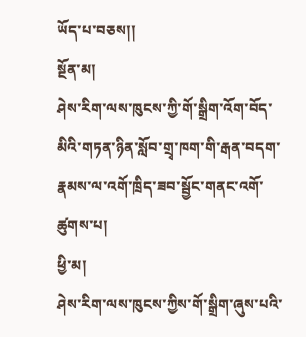ཡོད་པ་བཅས།།
སྔོན་མ།
ཤེས་རིག་ལས་ཁུངས་ཀྱི་གོ་སྒྲིག་འོག་བོད་མིའི་གཏན་ཉིན་སློབ་གྲྭ་ཁག་གི་རྒན་བདག་རྣམས་ལ་འགོ་ཁྲིད་ཟབ་སྦྱོང་གནང་འགོ་ཚུགས་པ།
ཕྱི་མ།
ཤེས་རིག་ལས་ཁུངས་ཀྱིས་གོ་སྒྲིག་ཞུས་པའི་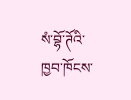སཾ་བྷོ་ཊོའི་ཁྱབ་ཁོངས་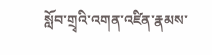སློབ་གྲྭའི་འགན་འཛིན་རྣམས་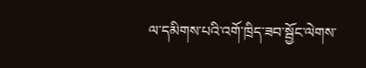ལ་དམིགས་པའི་འགོ་ཁྲིད་ཟབ་སྦྱོང་ལེགས་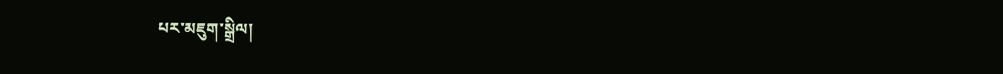པར་མཇུག་སྒྲིལ།